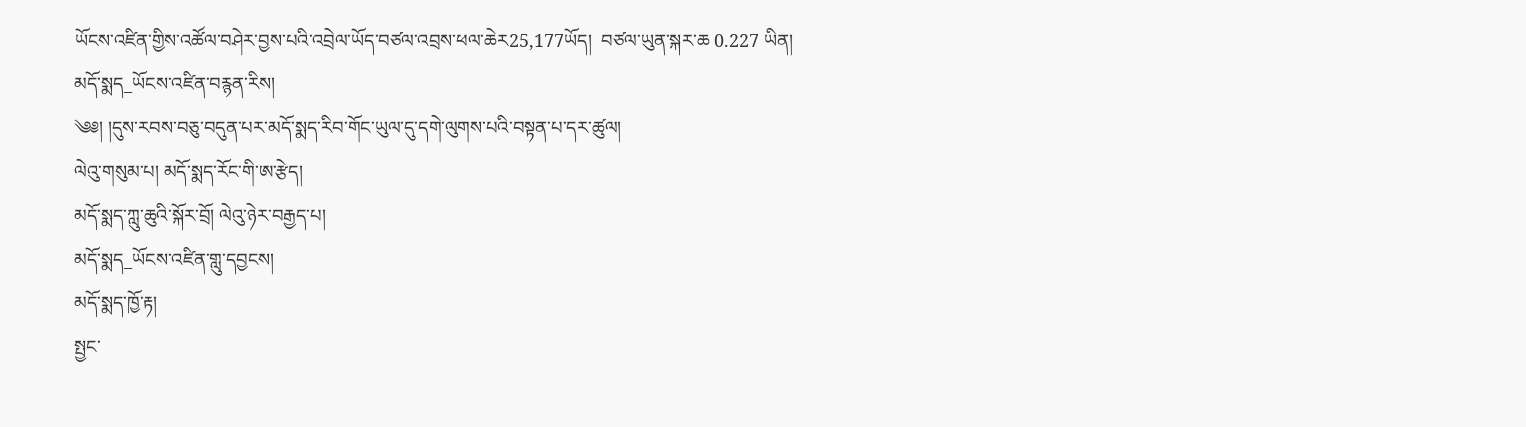ཡོངས་འཛིན་གྱིས་འཚོལ་བཤེར་བྱས་པའི་འབྲེལ་ཡོད་བཙལ་འབྲས་ཕལ་ཆེར25,177ཡོད།  བཙལ་ཡུན་སྐར་ཆ 0.227 ཡིན།
མདོ་སྨད_ཡོངས་འཛིན་བརྙན་རིས།
༄༅། །དུས་རབས་བཅུ་བདུན་པར་མདོ་སྨད་རིབ་གོང་ཡུལ་དུ་དགེ་ལུགས་པའི་བསྟན་པ་དར་ཚུལ།
ལེའུ་གསུམ་པ། མདོ་སྨད་རོང་གི་ཨ་རྩེད།
མདོ་སྨད་ཀླུ་ཆུའི་སྐོར་བྲོ། ལེའུ་ཉེར་བརྒྱད་པ།
མདོ་སྨད_ཡོངས་འཛིན་གླུ་དབྱངས།
མདོ་སྨད་ཁྱོ་རྟ།
སྤྱང་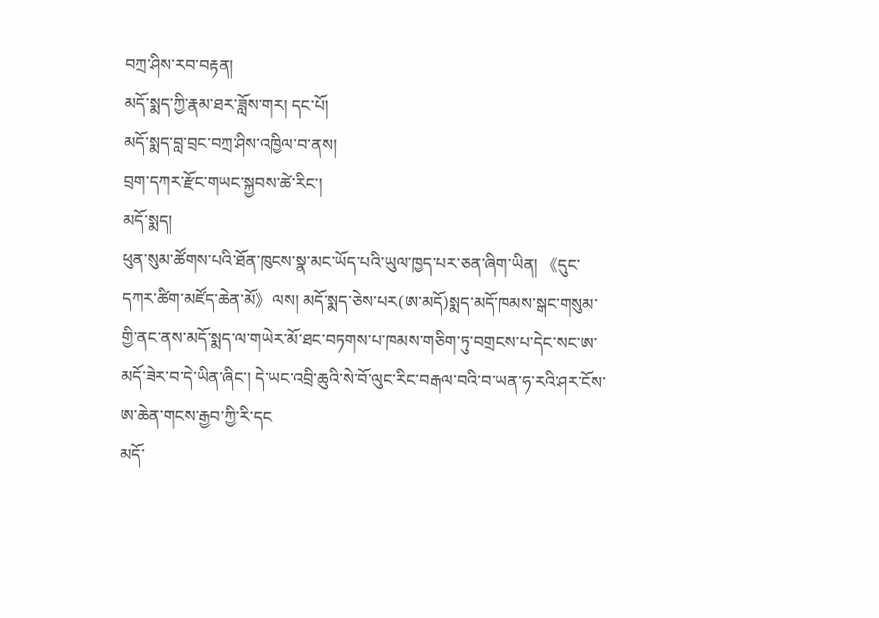བཀྲ་ཤིས་རབ་བརྟན།
མདོ་སྨད་ཀྱི་རྣམ་ཐར་ཟློས་གར། དང་པོ།
མདོ་སྨད་བླ་བྲང་བཀྲ་ཤིས་འཁྱིལ་བ་ནས།
བྲག་དཀར་རྫོང་གཡང་སྐྱབས་ཚེ་རིང་།
མདོ་སྨད།
ཕུན་སུམ་ཚོགས་པའི་ཐོན་ཁུངས་སྣ་མང་ཡོད་པའི་ཡུལ་ཁྱད་པར་ཅན་ཞིག་ཡིན། 《དུང་དཀར་ཚིག་མཛོད་ཆེན་མོ》ལས། མདོ་སྨད་ཅེས་པར(ཨ་མདོ)སྨད་མདོ་ཁམས་སྒང་གསུམ་གྱི་ནང་ནས་མདོ་སྨད་ལ་གཡེར་མོ་ཐང་བཏགས་པ་ཁམས་གཅིག་ཏུ་བགྲངས་པ་དེང་སང་ཨ་མདོ་ཟེར་བ་དེ་ཡིན་ཞིང་། དེ་ཡང་འབྲི་ཆུའི་སེ་བོ་ལུང་རིང་བརྒལ་བའི་བ་ཡན་ཧ་རའི་ཤར་ངོས་ཨ་ཆེན་གངས་རྒྱབ་ཀྱི་རི་དང
མདོ་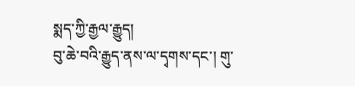སྨད་ཀྱི་རྒྱལ་རྒྱུད།
བུ་ཆེ་བའི་རྒྱུད་ནས་ལ་དྭགས་དང་། གུ་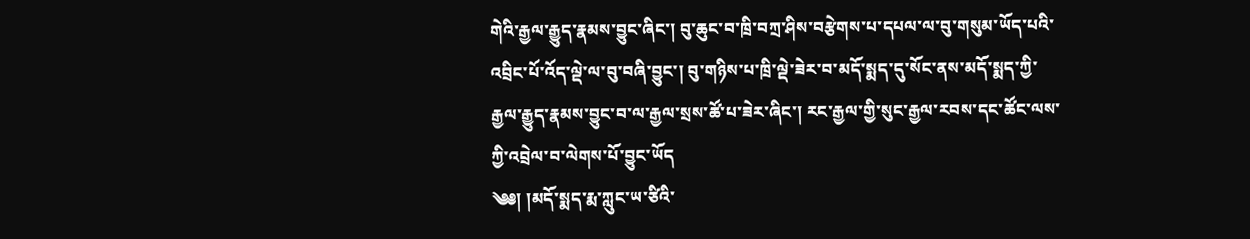གེའི་རྒྱལ་རྒྱུད་རྣམས་བྱུང་ཞིང་། བུ་ཆུང་བ་ཁྲི་བཀྲ་ཤིས་བརྩེགས་པ་དཔལ་ལ་བུ་གསུམ་ཡོད་པའི་འབྲིང་པོ་འོད་ལྡེ་ལ་བུ་བཞི་བྱུང་། བུ་གཉིས་པ་ཁྲི་ལྡེ་ཟེར་བ་མདོ་སྨད་དུ་སོང་ནས་མདོ་སྨད་ཀྱི་རྒྱལ་རྒྱུད་རྣམས་བྱུང་བ་ལ་རྒྱལ་སྲས་ཚོ་པ་ཟེར་ཞིང་། རང་རྒྱལ་གྱི་སུང་རྒྱལ་རབས་དང་ཚོང་ལས་ཀྱི་འབྲེལ་བ་ལེགས་པོ་བྱུང་ཡོད
༄༅། །མདོ་སྨད་རྨ་ཀླུང་ཡ་ཙིའི་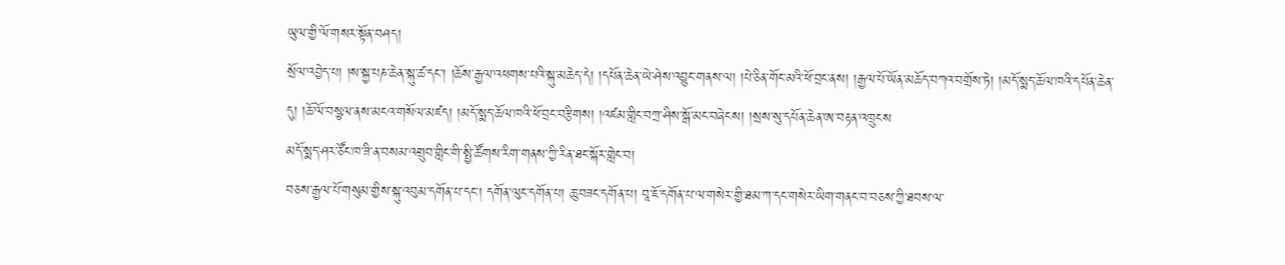ཡུལ་གྱི་ལོ་གསར་སྟོན་བཤད།
སྲོལ་འབྱེད་པ། །ས་སྐྱ་པཎ་ཆེན་སྐུ་ཚ་དང་། །ཆོས་རྒྱལ་འཕགས་པའི་སྐུ་མཆེད་དེ། །དཔོན་ཆེན་ཡེ་ཤེས་འབྱུང་གནས་ལ། །པེ་ཅིན་གོང་མའི་ཕོ་བྲང་ནས། །རྒྱལ་པོ་ཡོན་མཆོད་བཀའ་བགྲོས་ཏེ། །མདོ་སྨད་ཆོལ་ཁའི་དཔོན་ཆེན་དུ། །ཆོ་ལོ་བསྩལ་ནས་མངའ་གསོལ་མཛད། །མདོ་སྨད་ཆོལ་ཁའི་ཕོ་བྲང་བརྩིགས། །འཛམ་གླིང་བཀྲ་ཤིས་སྒོ་མང་བཞེངས། །སྲས་སུ་དཔོན་ཆེན་ཨ་བརྟན་འཁྲུངས
མདོ་སྨད་ཤར་ཙོང་ཁ་ཟི་ན་བསམ་འགྲུབ་གླིང་གི་སྤྱི་ཚོགས་རིག་གནས་ཀྱི་རིན་ཐང་སྐོར་གླེང་བ།
བཅས་རྒྱལ་པོ་གསུམ་གྱིས་སྐུ་འབུམ་དགོན་པ་དང་། དགོན་ལུང་དགོན་པ། ཆུ་བཟང་དགོན་པ། བཱ་ཇོ་དགོན་པ་ལ་གསེར་གྱི་ཐམ་ཀ་དང་གསེར་ཡིག་གནང་བ་བཅས་ཀྱི་ཐབས་ལ་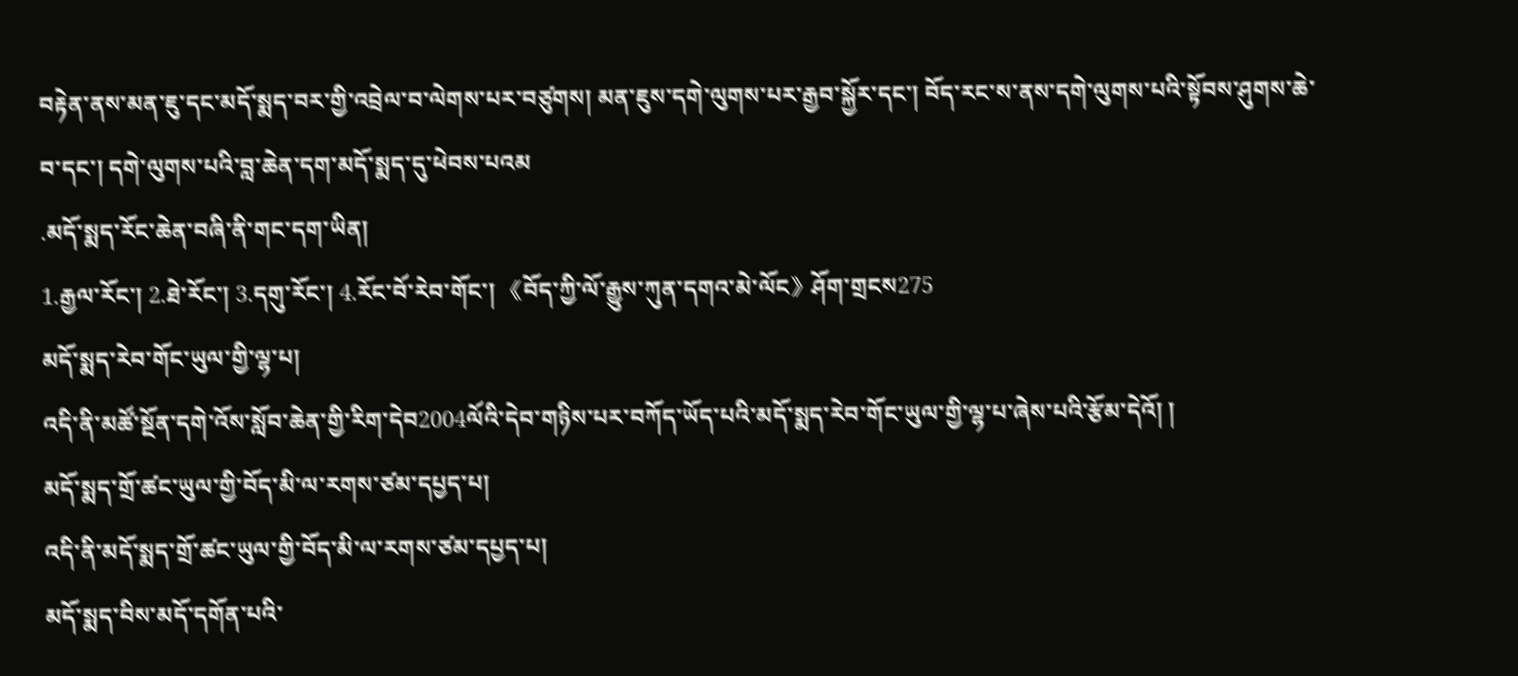བརྟེན་ནས་མན་ཇུ་དང་མདོ་སྨད་བར་གྱི་འབྲེལ་བ་ལེགས་པར་བཙུགས། མན་ཇུས་དགེ་ལུགས་པར་རྒྱབ་སྐྱོར་དང་། བོད་རང་ས་ནས་དགེ་ལུགས་པའི་སྟོབས་ཤུགས་ཆེ་བ་དང་། དགེ་ལུགས་པའི་བླ་ཆེན་དག་མདོ་སྨད་དུ་ཕེབས་པའམ
.མདོ་སྨད་རོང་ཆེན་བཞི་ནི་གང་དག་ཡིན།
1.རྒྱལ་རོང་། 2.ཐེ་རོང་། 3.དགུ་རོང་། 4.རོང་བོ་རེབ་གོང་། 《བོད་ཀྱི་ལོ་རྒྱུས་ཀུན་དགའ་མེ་ལོང》ཤོག་གྲངས275
མདོ་སྨད་རེབ་གོང་ཡུལ་གྱི་ལྷ་པ།
འདི་ནི་མཚོ་སྔོན་དགེ་འོས་སློབ་ཆེན་གྱི་རིག་དེབ2004ལོའི་དེབ་གཉིས་པར་བཀོད་ཡོད་པའི་མདོ་སྨད་རེབ་གོང་ཡུལ་གྱི་ལྷ་པ་ཞེས་པའི་རྩོམ་དེའོ། །
མདོ་སྨད་གྲོ་ཚང་ཡུལ་གྱི་བོད་མི་ལ་རགས་ཙམ་དཔྱད་པ།
འདི་ནི་མདོ་སྨད་གྲོ་ཚང་ཡུལ་གྱི་བོད་མི་ལ་རགས་ཙམ་དཔྱད་པ།
མདོ་སྨད་བིས་མདོ་དགོན་པའི་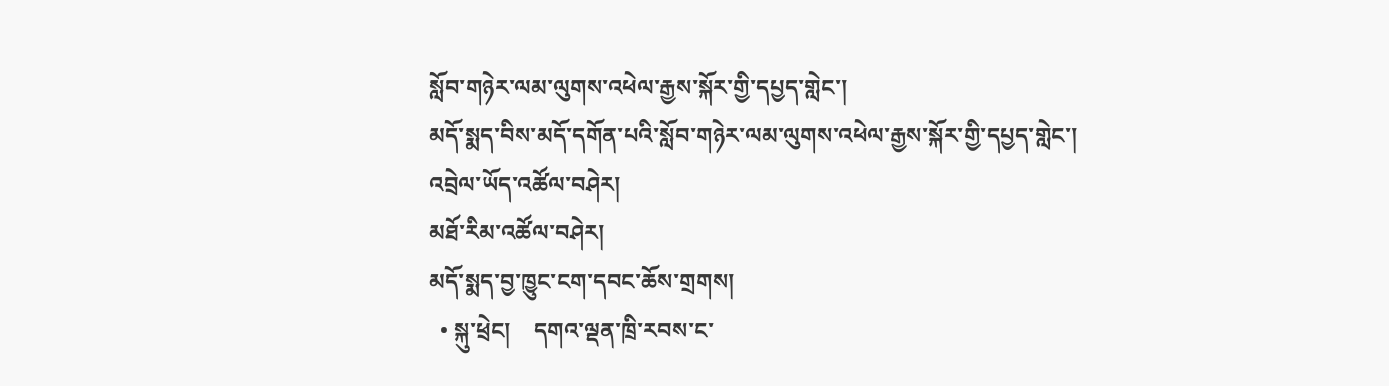སློབ་གཉེར་ལམ་ལུགས་འཕེལ་རྒྱས་སྐོར་གྱི་དཔྱད་གླེང་།
མདོ་སྨད་བིས་མདོ་དགོན་པའི་སློབ་གཉེར་ལམ་ལུགས་འཕེལ་རྒྱས་སྐོར་གྱི་དཔྱད་གླེང་།
འབྲེལ་ཡོད་འཚོལ་བཤེར།
མཐོ་རིམ་འཚོལ་བཤེར།
མདོ་སྨད་བྱ་ཁྱུང་ངག་དབང་ཆོས་གྲགས།
  • སྐུ་ཕྲེང།    དགའ་ལྡན་ཁྲི་རབས་ང་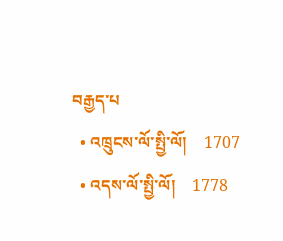བརྒྱད་པ
  • འཁྲུངས་ལོ་སྤྱི་ལོ།    1707
  • འདས་ལོ་སྤྱི་ལོ།    1778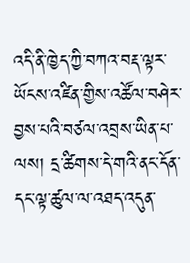འདི་ནི་ཁྱེད་ཀྱི་བཀའ་བརྡ་ལྟར་ཡོངས་འཛིན་གྱིས་འཚོལ་བཤེར་བྱས་པའི་བཙལ་འབྲས་ཡིན་པ་ལས། དྲ་ཚིགས་དེ་གའི་ནང་དོན་དང་ལྟ་ཚུལ་ལ་འཐད་འདུན་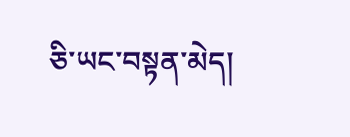ཅི་ཡང་བསྟན་མེད།